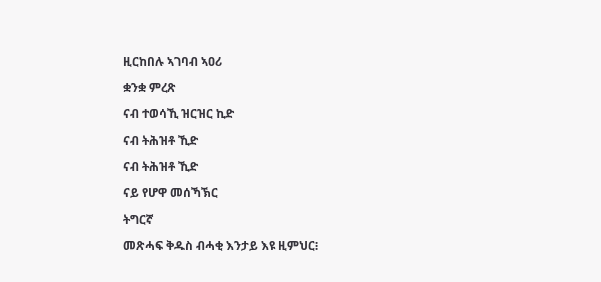ዚርከበሉ ኣገባብ ኣዐሪ

ቋንቋ ምረጽ

ናብ ተወሳኺ ዝርዝር ኪድ

ናብ ትሕዝቶ ኺድ

ናብ ትሕዝቶ ኺድ

ናይ የሆዋ መሰኻኽር

ትግርኛ

መጽሓፍ ቅዱስ ብሓቂ እንታይ እዩ ዚምህር፧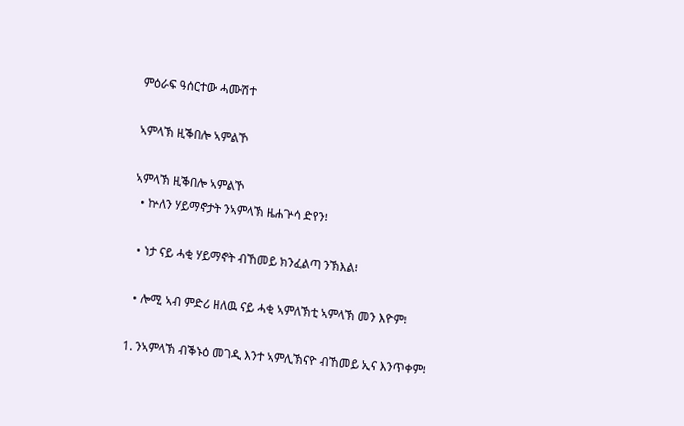ምዕራፍ ዓሰርተው ሓሙሽተ

ኣምላኽ ዚቕበሎ ኣምልኾ

ኣምላኽ ዚቕበሎ ኣምልኾ
  • ኵለን ሃይማኖታት ንኣምላኽ ዜሐጕሳ ድየን፧

  • ነታ ናይ ሓቂ ሃይማኖት ብኸመይ ክንፈልጣ ንኽእል፧

  • ሎሚ ኣብ ምድሪ ዘለዉ ናይ ሓቂ ኣምለኽቲ ኣምላኽ መን እዮም፧

1. ንኣምላኽ ብቕኑዕ መገዲ እንተ ኣምሊኽናዮ ብኸመይ ኢና እንጥቀም፧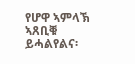የሆዋ ኣምላኽ ኣጸቢቑ ይሓልየልና፡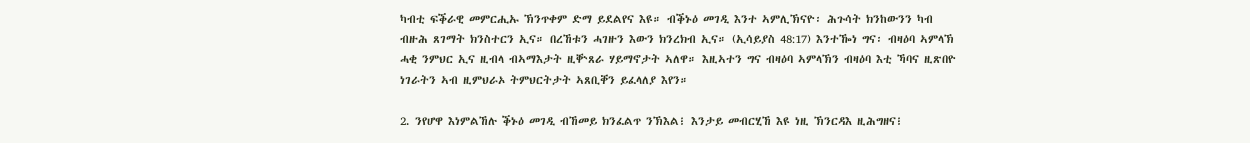ካብቲ ፍቕራዊ መምርሒኡ ኽንጥቀም ድማ ይደልየና እዩ። ብቕኑዕ መገዲ እንተ ኣምሊኽናዮ፡ ሕጉሳት ክንከውንን ካብ ብዙሕ ጸገማት ክንስተርን ኢና። በረኸቱን ሓገዙን እውን ክንረክብ ኢና። (ኢሳይያስ 48:17) እንተዀነ ግና፡ ብዛዕባ ኣምላኽ ሓቂ ንምህር ኢና ዚብላ ብኣማእታት ዚቝጸራ ሃይማኖታት ኣለዋ። እዚኣተን ግና ብዛዕባ ኣምላኽን ብዛዕባ እቲ ኻባና ዚጽበዮ ነገራትን ኣብ ዚምህራኦ ትምህርትታት ኣጸቢቐን ይፈላለያ እየን።

2. ንየሆዋ እነምልኸሉ ቕኑዕ መገዲ ብኸመይ ክንፈልጥ ንኽእል፧ እንታይ መብርሂኸ እዩ ነዚ ኽንርዳእ ዚሕግዘና፧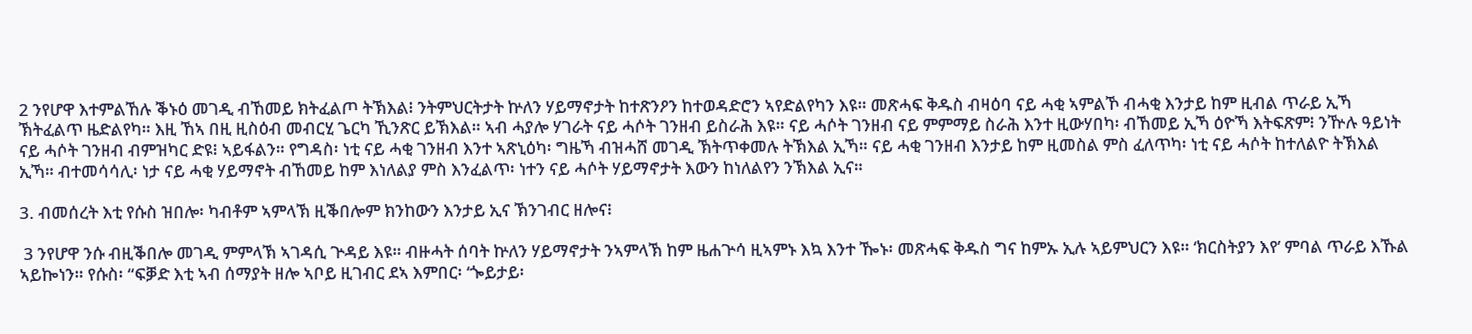2 ንየሆዋ እተምልኸሉ ቕኑዕ መገዲ ብኸመይ ክትፈልጦ ትኽእል፧ ንትምህርትታት ኵለን ሃይማኖታት ከተጽንዖን ከተወዳድሮን ኣየድልየካን እዩ። መጽሓፍ ቅዱስ ብዛዕባ ናይ ሓቂ ኣምልኾ ብሓቂ እንታይ ከም ዚብል ጥራይ ኢኻ ኽትፈልጥ ዜድልየካ። እዚ ኸኣ በዚ ዚስዕብ መብርሂ ጌርካ ኺንጽር ይኽእል። ኣብ ሓያሎ ሃገራት ናይ ሓሶት ገንዘብ ይስራሕ እዩ። ናይ ሓሶት ገንዘብ ናይ ምምማይ ስራሕ እንተ ዚውሃበካ፡ ብኸመይ ኢኻ ዕዮኻ እትፍጽም፧ ንዅሉ ዓይነት ናይ ሓሶት ገንዘብ ብምዝካር ድዩ፧ ኣይፋልን። የግዳስ፡ ነቲ ናይ ሓቂ ገንዘብ እንተ ኣጽኒዕካ፡ ግዜኻ ብዝሓሸ መገዲ ኽትጥቀመሉ ትኽእል ኢኻ። ናይ ሓቂ ገንዘብ እንታይ ከም ዚመስል ምስ ፈለጥካ፡ ነቲ ናይ ሓሶት ከተለልዮ ትኽእል ኢኻ። ብተመሳሳሊ፡ ነታ ናይ ሓቂ ሃይማኖት ብኸመይ ከም እነለልያ ምስ እንፈልጥ፡ ነተን ናይ ሓሶት ሃይማኖታት እውን ከነለልየን ንኽእል ኢና።

3. ብመሰረት እቲ የሱስ ዝበሎ፡ ካብቶም ኣምላኽ ዚቕበሎም ክንከውን እንታይ ኢና ኽንገብር ዘሎና፧

 3 ንየሆዋ ንሱ ብዚቕበሎ መገዲ ምምላኽ ኣገዳሲ ጕዳይ እዩ። ብዙሓት ሰባት ኵለን ሃይማኖታት ንኣምላኽ ከም ዜሐጕሳ ዚኣምኑ እኳ እንተ ዀኑ፡ መጽሓፍ ቅዱስ ግና ከምኡ ኢሉ ኣይምህርን እዩ። ‘ክርስትያን እየ’ ምባል ጥራይ እኹል ኣይኰነን። የሱስ፡ “ፍቓድ እቲ ኣብ ሰማያት ዘሎ ኣቦይ ዚገብር ደኣ እምበር፡ ‘ጐይታይ፡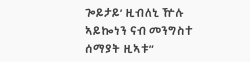ጐይታይ’ ዚብለኒ ዅሉ ኣይኰነን ናብ መንግስተ ሰማያት ዚኣቱ”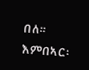በለ። እምበኣር፡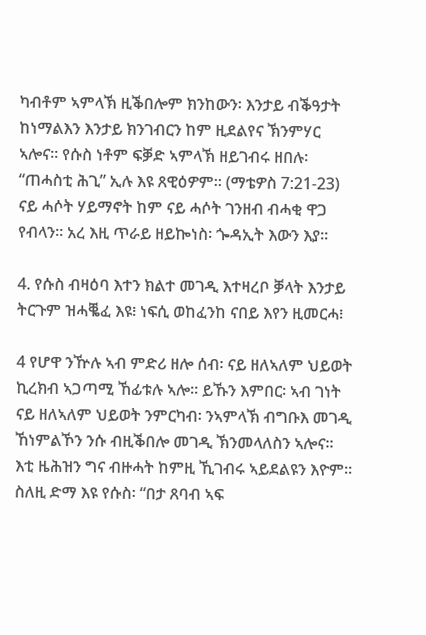ካብቶም ኣምላኽ ዚቕበሎም ክንከውን፡ እንታይ ብቕዓታት ከነማልእን እንታይ ክንገብርን ከም ዚደልየና ኽንምሃር ኣሎና። የሱስ ነቶም ፍቓድ ኣምላኽ ዘይገብሩ ዘበሉ፡ “ጠሓስቲ ሕጊ” ኢሉ እዩ ጸዊዕዎም። (ማቴዎስ 7:21-23) ናይ ሓሶት ሃይማኖት ከም ናይ ሓሶት ገንዘብ ብሓቂ ዋጋ የብላን። አረ እዚ ጥራይ ዘይኰነስ፡ ጐዳኢት እውን እያ።

4. የሱስ ብዛዕባ እተን ክልተ መገዲ እተዛረቦ ቓላት እንታይ ትርጉም ዝሓቘፈ እዩ፧ ነፍሲ ወከፈንከ ናበይ እየን ዚመርሓ፧

4 የሆዋ ንዅሉ ኣብ ምድሪ ዘሎ ሰብ፡ ናይ ዘለኣለም ህይወት ኪረክብ ኣጋጣሚ ኸፊቱሉ ኣሎ። ይኹን እምበር፡ ኣብ ገነት ናይ ዘለኣለም ህይወት ንምርካብ፡ ንኣምላኽ ብግቡእ መገዲ ኸነምልኾን ንሱ ብዚቕበሎ መገዲ ኽንመላለስን ኣሎና። እቲ ዜሕዝን ግና ብዙሓት ከምዚ ኺገብሩ ኣይደልዩን እዮም። ስለዚ ድማ እዩ የሱስ፡ “በታ ጸባብ ኣፍ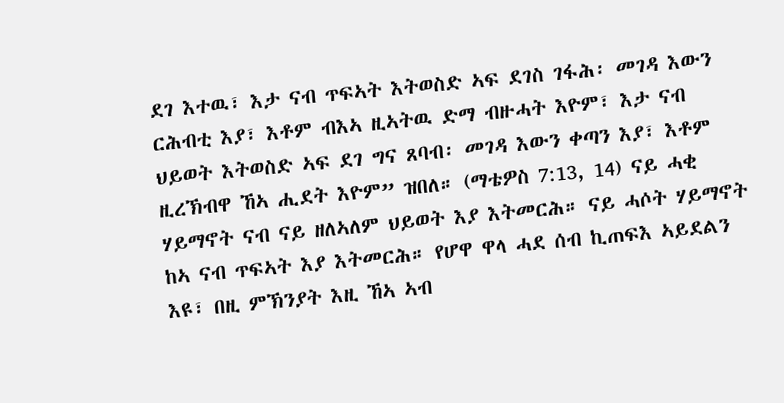ደገ እተዉ፣ እታ ናብ ጥፍኣት እትወስድ ኣፍ ደገስ ገፋሕ፡ መገዳ እውን ርሕብቲ እያ፣ እቶም ብእኣ ዚኣትዉ ድማ ብዙሓት እዮም፣ እታ ናብ ህይወት እትወስድ ኣፍ ደገ ግና ጸባብ፡ መገዳ እውን ቀጣን እያ፣ እቶም ዚረኽብዋ ኸኣ ሒደት እዮም” ዝበለ። (ማቴዎስ 7:13, 14) ናይ ሓቂ ሃይማኖት ናብ ናይ ዘለኣለም ህይወት እያ እትመርሕ። ናይ ሓሶት ሃይማኖት ከኣ ናብ ጥፍኣት እያ እትመርሕ። የሆዋ ዋላ ሓደ ሰብ ኪጠፍእ ኣይደልን እዩ፣ በዚ ምኽንያት እዚ ኸኣ ኣብ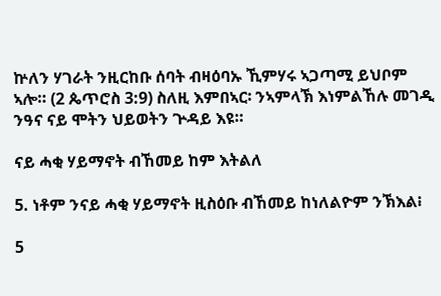ኵለን ሃገራት ንዚርከቡ ሰባት ብዛዕባኡ ኺምሃሩ ኣጋጣሚ ይህቦም ኣሎ። (2 ጴጥሮስ 3:9) ስለዚ እምበኣር፡ ንኣምላኽ እነምልኸሉ መገዲ ንዓና ናይ ሞትን ህይወትን ጕዳይ እዩ።

ናይ ሓቂ ሃይማኖት ብኸመይ ከም እትልለ

5. ነቶም ንናይ ሓቂ ሃይማኖት ዚስዕቡ ብኸመይ ከነለልዮም ንኽእል፧

5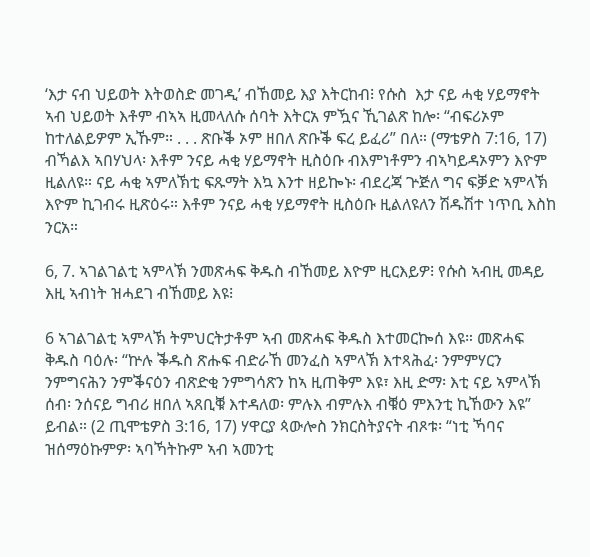‘እታ ናብ ህይወት እትወስድ መገዲ’ ብኸመይ እያ እትርከብ፧ የሱስ  እታ ናይ ሓቂ ሃይማኖት ኣብ ህይወት እቶም ብኣኣ ዚመላለሱ ሰባት እትርአ ምዃና ኺገልጽ ከሎ፡ “ብፍሪኦም ከተለልይዎም ኢኹም። . . . ጽቡቕ ኦም ዘበለ ጽቡቕ ፍረ ይፈሪ” በለ። (ማቴዎስ 7:16, 17) ብኻልእ ኣበሃህላ፡ እቶም ንናይ ሓቂ ሃይማኖት ዚስዕቡ ብእምነቶምን ብኣካይዳኦምን እዮም ዚልለዩ። ናይ ሓቂ ኣምለኽቲ ፍጹማት እኳ እንተ ዘይኰኑ፡ ብደረጃ ጕጅለ ግና ፍቓድ ኣምላኽ እዮም ኪገብሩ ዚጽዕሩ። እቶም ንናይ ሓቂ ሃይማኖት ዚስዕቡ ዚልለዩለን ሽዱሽተ ነጥቢ እስከ ንርአ።

6, 7. ኣገልገልቲ ኣምላኽ ንመጽሓፍ ቅዱስ ብኸመይ እዮም ዚርእይዎ፧ የሱስ ኣብዚ መዳይ እዚ ኣብነት ዝሓደገ ብኸመይ እዩ፧

6 ኣገልገልቲ ኣምላኽ ትምህርትታቶም ኣብ መጽሓፍ ቅዱስ እተመርኰሰ እዩ። መጽሓፍ ቅዱስ ባዕሉ፡ “ኵሉ ቕዱስ ጽሑፍ ብድራኸ መንፈስ ኣምላኽ እተጻሕፈ፡ ንምምሃርን ንምግናሕን ንምቕናዕን ብጽድቂ ንምግሳጽን ከኣ ዚጠቅም እዩ፣ እዚ ድማ፡ እቲ ናይ ኣምላኽ ሰብ፡ ንሰናይ ግብሪ ዘበለ ኣጸቢቑ እተዳለወ፡ ምሉእ ብምሉእ ብቑዕ ምእንቲ ኪኸውን እዩ” ይብል። (2 ጢሞቴዎስ 3:16, 17) ሃዋርያ ጳውሎስ ንክርስትያናት ብጾቱ፡ “ነቲ ኻባና ዝሰማዕኩምዎ፡ ኣባኻትኩም ኣብ ኣመንቲ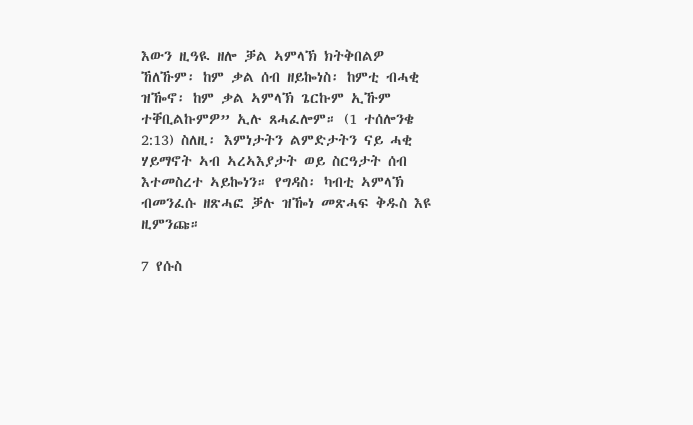እውን ዚዓዪ ዘሎ ቓል ኣምላኽ ክትቅበልዎ ኸለኹም፡ ከም ቃል ሰብ ዘይኰነስ፡ ከምቲ ብሓቂ ዝዀኖ፡ ከም ቃል ኣምላኽ ጌርኩም ኢኹም ተቐቢልኩምዎ” ኢሉ ጸሓፈሎም። (1 ተሰሎንቄ 2:13) ስለዚ፡ እምነታትን ልምድታትን ናይ ሓቂ ሃይማኖት ኣብ ኣረኣእያታት ወይ ስርዓታት ሰብ እተመስረተ ኣይኰነን። የግዳስ፡ ካብቲ ኣምላኽ ብመንፈሱ ዘጽሓፎ ቓሉ ዝዀነ መጽሓፍ ቅዱስ እዩ ዚምንጩ።

7 የሱስ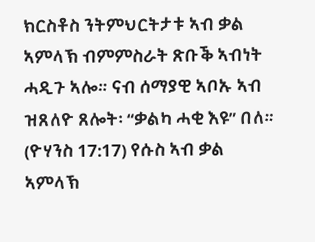ክርስቶስ ንትምህርትታቱ ኣብ ቃል ኣምላኽ ብምምስራት ጽቡቕ ኣብነት ሓዲጉ ኣሎ። ናብ ሰማያዊ ኣቦኡ ኣብ ዝጸለዮ ጸሎት፡ “ቃልካ ሓቂ እዩ” በለ። (ዮሃንስ 17:17) የሱስ ኣብ ቃል ኣምላኽ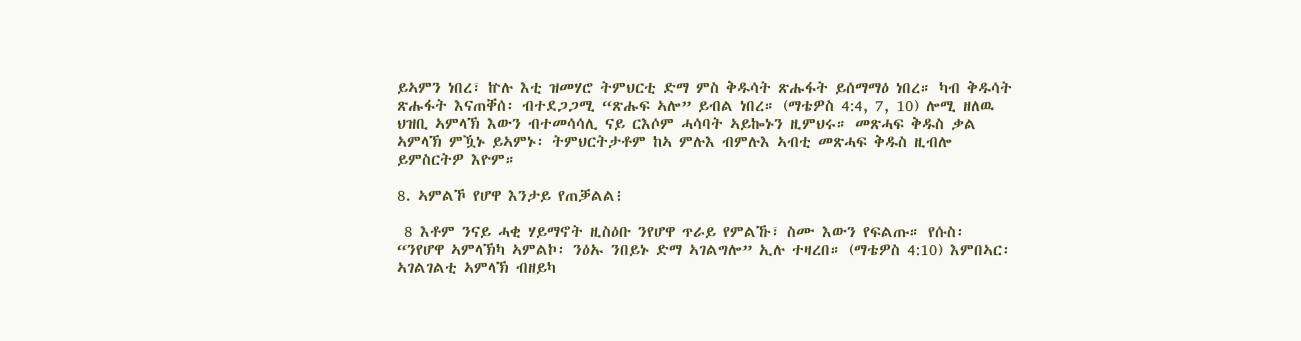ይኣምን ነበረ፣ ኵሉ እቲ ዝመሃሮ ትምህርቲ ድማ ምስ ቅዱሳት ጽሑፋት ይሰማማዕ ነበረ። ካብ ቅዱሳት ጽሑፋት እናጠቐሰ፡ ብተደጋጋሚ “ጽሑፍ ኣሎ” ይብል ነበረ። (ማቴዎስ 4:4, 7, 10) ሎሚ ዘለዉ ህዝቢ ኣምላኽ እውን ብተመሳሳሊ ናይ ርእሶም ሓሳባት ኣይኰኑን ዚምህሩ። መጽሓፍ ቅዱስ ቃል ኣምላኽ ምዃኑ ይኣምኑ፡ ትምህርትታቶም ከኣ ምሉእ ብምሉእ ኣብቲ መጽሓፍ ቅዱስ ዚብሎ ይምስርትዎ እዮም።

8. ኣምልኾ የሆዋ እንታይ የጠቓልል፧

 8 እቶም ንናይ ሓቂ ሃይማኖት ዚስዕቡ ንየሆዋ ጥራይ የምልኹ፣ ስሙ እውን የፍልጡ። የሱስ፡ “ንየሆዋ ኣምላኽካ ኣምልኮ፡ ንዕኡ ንበይኑ ድማ ኣገልግሎ” ኢሉ ተዛረበ። (ማቴዎስ 4:10) እምበኣር፡ ኣገልገልቲ ኣምላኽ ብዘይካ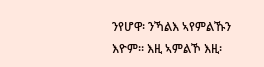ንየሆዋ፡ ንኻልእ ኣየምልኹን እዮም። እዚ ኣምልኾ እዚ፡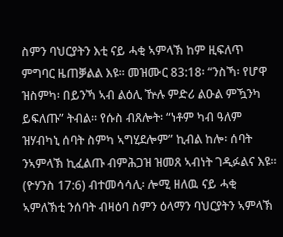ስምን ባህርያትን እቲ ናይ ሓቂ ኣምላኽ ከም ዚፍለጥ ምግባር ዜጠቓልል እዩ። መዝሙር 83:18፡ “ንስኻ፡ የሆዋ ዝስምካ፡ በይንኻ ኣብ ልዕሊ ዅሉ ምድሪ ልዑል ምዃንካ ይፍለጡ” ትብል። የሱስ ብጸሎት፡ “ነቶም ካብ ዓለም ዝሃብካኒ ሰባት ስምካ ኣግሂደሎም” ኪብል ከሎ፡ ሰባት ንኣምላኽ ኪፈልጡ ብምሕጋዝ ዝመጸ ኣብነት ገዲፉልና እዩ። (ዮሃንስ 17:6) ብተመሳሳሊ፡ ሎሚ ዘለዉ ናይ ሓቂ ኣምለኽቲ ንሰባት ብዛዕባ ስምን ዕላማን ባህርያትን ኣምላኽ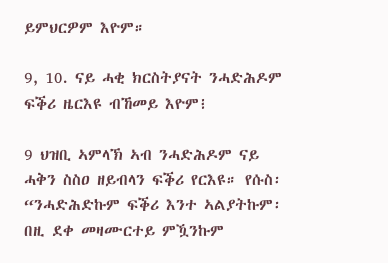ይምህርዎም እዮም።

9, 10. ናይ ሓቂ ክርስትያናት ንሓድሕዶም ፍቕሪ ዜርእዩ ብኸመይ እዮም፧

9 ህዝቢ ኣምላኽ ኣብ ንሓድሕዶም ናይ ሓቅን ስስዐ ዘይብላን ፍቕሪ የርእዩ። የሱስ፡ “ንሓድሕድኩም ፍቕሪ እንተ ኣልያትኩም፡ በዚ ደቀ መዛሙርተይ ምዃንኩም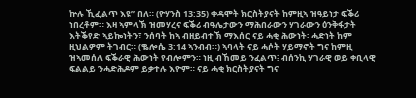ኵሉ ኺፈልጥ እዩ” በለ። (ዮሃንስ 13:35) ቀዳሞት ክርስትያናት ከምዚኣ ዝዓይነታ ፍቕሪ ነበረቶም። እዛ ኣምላኽ ዝመሃረና ፍቕሪ ብዓሌታውን ማሕበራውን ሃገራውን ዕንቅፋታት እትቕየድ ኣይኰነትን፣ ንሰባት ከኣ ብዘይብተኽ ማእሰር ናይ ሓቂ ሕውነት፡ ሓድነት ከም ዚህልዎም ትገብር። (ቈሎሴ 3:14 ኣንብብ።) ኣባላት ናይ ሓሶት ሃይማኖት ግና ከምዚ ዝኣመሰለ ፍቕራዊ ሕውነት የብሎምን። ነዚ ብኸመይ ንፈልጥ፧ ብሰንኪ ሃገራዊ ወይ ቀቢላዊ ፍልልይ ንሓድሕዶም ይቃተሉ እዮም። ናይ ሓቂ ክርስትያናት ግና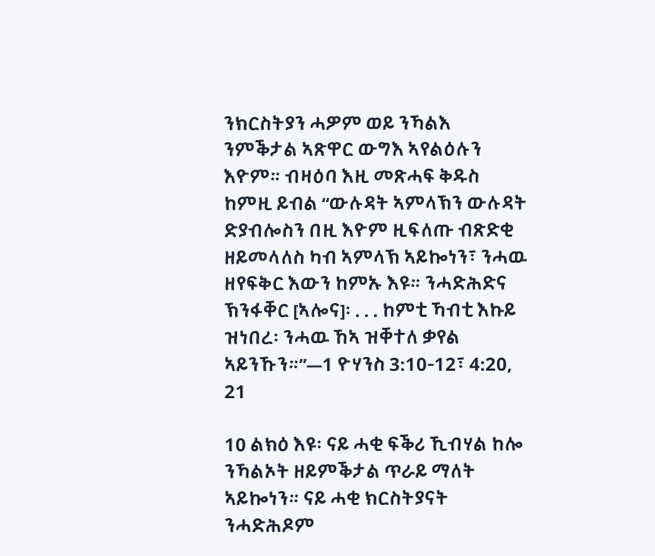ንክርስትያን ሓዎም ወይ ንኻልእ ንምቕታል ኣጽዋር ውግእ ኣየልዕሉን እዮም። ብዛዕባ እዚ መጽሓፍ ቅዱስ ከምዚ ይብል “ውሉዳት ኣምላኽን ውሉዳት ድያብሎስን በዚ እዮም ዚፍለጡ ብጽድቂ ዘይመላለስ ካብ ኣምላኽ ኣይኰነን፣ ንሓዉ ዘየፍቅር እውን ከምኡ እዩ። ንሓድሕድና ኽንፋቐር [ኣሎና]፡ . . . ከምቲ ኻብቲ እኩይ ዝነበረ፡ ንሓዉ ኸኣ ዝቐተለ ቃየል ኣይንኹን።”—1 ዮሃንስ 3:10-12፣ 4:20, 21

10 ልክዕ እዩ፡ ናይ ሓቂ ፍቕሪ ኺብሃል ከሎ ንኻልኦት ዘይምቕታል ጥራይ ማለት ኣይኰነን። ናይ ሓቂ ክርስትያናት ንሓድሕዶም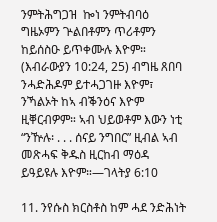ንምትሕግጋዝ  ኰነ ንምትብባዕ ግዜኦምን ጕልበቶምን ጥሪቶምን ከይሰስዑ ይጥቀሙሉ እዮም። (እብራውያን 10:24, 25) ብግዜ ጸበባ ንሓድሕዶም ይተሓጋገዙ እዮም፣ ንኻልኦት ከኣ ብቕንዕና እዮም ዚቐርብዎም። ኣብ ህይወቶም እውን ነቲ “ንዅሉ፡ . . . ሰናይ ንግበር” ዚብል ኣብ መጽሓፍ ቅዱስ ዚርከብ ማዕዳ ይዓይዩሉ እዮም።—ገላትያ 6:10

11. ንየሱስ ክርስቶስ ከም ሓደ ንድሕነት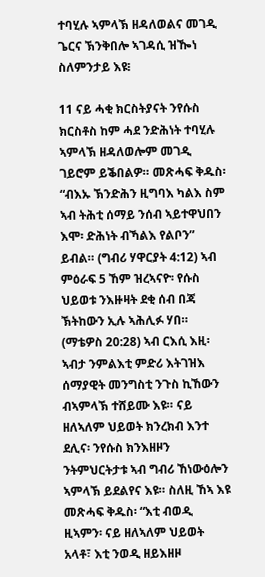ተባሂሉ ኣምላኽ ዘዳለወልና መገዲ ጌርና ኽንቅበሎ ኣገዳሲ ዝዀነ ስለምንታይ እዩ፧

11 ናይ ሓቂ ክርስትያናት ንየሱስ ክርስቶስ ከም ሓደ ንድሕነት ተባሂሉ ኣምላኽ ዘዳለወሎም መገዲ ገይሮም ይቕበልዎ። መጽሓፍ ቅዱስ፡ “ብእኡ ኽንድሕን ዚግባእ ካልእ ስም ኣብ ትሕቲ ሰማይ ንሰብ ኣይተዋህበን እሞ፡ ድሕነት ብኻልእ የልቦን” ይብል። (ግብሪ ሃዋርያት 4:12) ኣብ ምዕራፍ 5 ኸም ዝረኣናዮ፡ የሱስ ህይወቱ ንእዙዛት ደቂ ሰብ በጃ ኽትከውን ኢሉ ኣሕሊፉ ሃበ። (ማቴዎስ 20:28) ኣብ ርእሲ እዚ፡ ኣብታ ንምልእቲ ምድሪ እትገዝእ ሰማያዊት መንግስቲ ንጉስ ኪኸውን ብኣምላኽ ተሸይሙ እዩ። ናይ ዘለኣለም ህይወት ክንረክብ እንተ ደሊና፡ ንየሱስ ክንእዘዞን ንትምህርትታቱ ኣብ ግብሪ ኸነውዕሎን ኣምላኽ ይደልየና እዩ። ስለዚ ኸኣ እዩ መጽሓፍ ቅዱስ፡ “እቲ ብወዲ ዚኣምን፡ ናይ ዘለኣለም ህይወት አላቶ፣ እቲ ንወዲ ዘይእዘዞ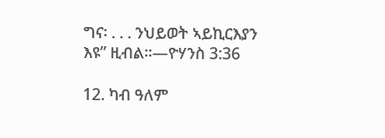ግና፡ . . . ንህይወት ኣይኪርእያን እዩ” ዚብል።—ዮሃንስ 3:36

12. ካብ ዓለም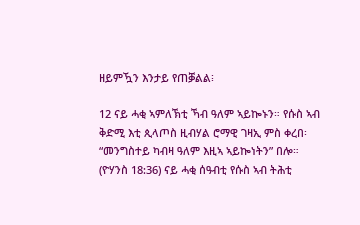ዘይምዃን እንታይ የጠቓልል፧

12 ናይ ሓቂ ኣምለኽቲ ኻብ ዓለም ኣይኰኑን። የሱስ ኣብ ቅድሚ እቲ ጲላጦስ ዚብሃል ሮማዊ ገዛኢ ምስ ቀረበ፡ “መንግስተይ ካብዛ ዓለም እዚኣ ኣይኰነትን” በሎ። (ዮሃንስ 18:36) ናይ ሓቂ ሰዓብቲ የሱስ ኣብ ትሕቲ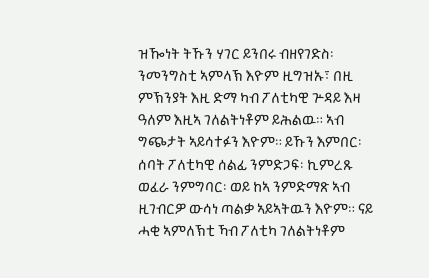ዝዀነት ትኹን ሃገር ይንበሩ ብዘየገድስ፡ ንመንግስቲ ኣምላኽ እዮም ዚግዝኡ፣ በዚ ምኽንያት እዚ ድማ ካብ ፖለቲካዊ ጕዳይ እዛ ዓለም እዚኣ ገለልትነቶም ይሕልዉ። ኣብ ግጭታት ኣይሳተፉን እዮም። ይኹን እምበር፡ ሰባት ፖለቲካዊ ሰልፊ ንምድጋፍ፡ ኪምረጹ ወፈራ ንምግባር፡ ወይ ከኣ ንምድማጽ ኣብ ዚገብርዎ ውሳነ ጣልቃ ኣይኣትዉን እዮም። ናይ ሓቂ ኣምለኽቲ ኻብ ፖለቲካ ገለልትነቶም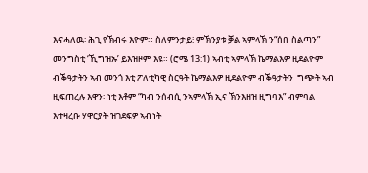እናሓለዉ፡ ሕጊ የኽብሩ እዮም። ስለምንታይ፧ ምኽንያቱ ቓል ኣምላኽ ን“ሰበ ስልጣን” መንግስቲ ‘ኺግዝኡ’ ይእዝዞም እዩ። (ሮሜ 13:1) ኣብቲ ኣምላኽ ኬማልእዎ ዚደልዮም ብቕዓታትን ኣብ መንጎ እቲ ፖለቲካዊ ስርዓት ኬማልእዎ ዚደልዮም ብቕዓታትን  ግጭት ኣብ ዚፍጠረሉ እዋን፡ ነቲ እቶም “ካብ ንሰብሲ ንኣምላኽ ኢና ኽንእዘዝ ዚግባእ” ብምባል እተዛረቡ ሃዋርያት ዝገደፍዎ ኣብነት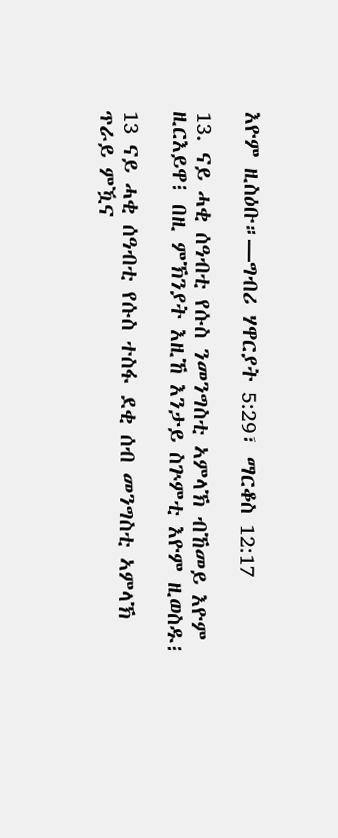እዮም ዚስዕቡ።—ግብሪ ሃዋርያት 5:29፣ ማርቆስ 12:17

13. ናይ ሓቂ ሰዓብቲ የሱስ ንመንግስቲ ኣምላኽ ብኸመይ እዮም ዚርእይዋ፧ በዚ ምኽንያት እዚኸ እንታይ ስጕምቲ እዮም ዚወስዱ፧

13 ናይ ሓቂ ሰዓብቲ የሱስ ተስፋ ደቂ ሰብ መንግስቲ ኣምላኽ ጥራይ ምዃና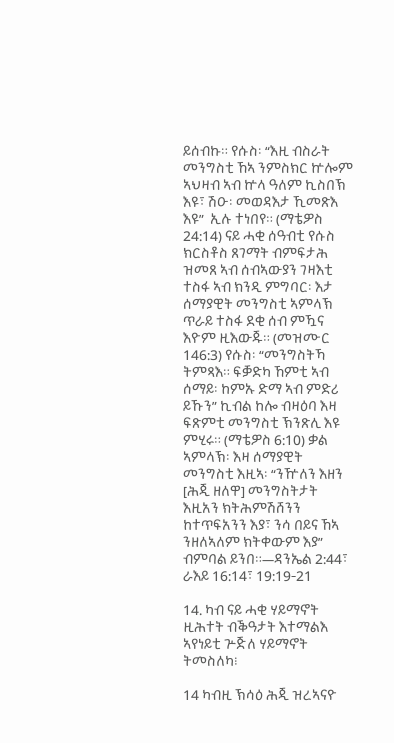ይሰብኩ። የሱስ፡ “እዚ ብስራት መንግስቲ ኸኣ ንምስክር ኵሎም ኣህዛብ ኣብ ኵላ ዓለም ኪስበኽ እዩ፣ ሽዑ፡ መወዳእታ ኺመጽእ እዩ”  ኢሉ ተነበየ። (ማቴዎስ 24:14) ናይ ሓቂ ሰዓብቲ የሱስ ክርስቶስ ጸገማት ብምፍታሕ ዝመጸ ኣብ ሰብኣውያን ገዛእቲ ተስፋ ኣብ ክንዲ ምግባር፡ እታ ሰማያዊት መንግስቲ ኣምላኽ ጥራይ ተስፋ ደቂ ሰብ ምዃና እዮም ዚእውጁ። (መዝሙር 146:3) የሱስ፡ “መንግስትኻ ትምጻእ። ፍቓድካ ኸምቲ ኣብ ሰማይ፡ ከምኡ ድማ ኣብ ምድሪ ይኹን” ኪብል ከሎ ብዛዕባ እዛ ፍጽምቲ መንግስቲ ኽንጽሊ እዩ ምሂሩ። (ማቴዎስ 6:10) ቃል ኣምላኽ፡ እዛ ሰማያዊት መንግስቲ እዚኣ፡ “ንዅለን እዘን [ሕጂ ዘለዋ] መንግስትታት እዚአን ክትሕምሽሸንን ከተጥፍአንን እያ፣ ንሳ በይና ኸኣ ንዘለኣለም ክትቀውም እያ” ብምባል ይንበ።—ዳንኤል 2:44፣ ራእይ 16:14፣ 19:19-21

14. ካብ ናይ ሓቂ ሃይማኖት ዚሕተት ብቕዓታት እተማልእ ኣየነይቲ ጕጅለ ሃይማኖት ትመስለካ፧

14 ካብዚ ኽሳዕ ሕጂ ዝረኣናዮ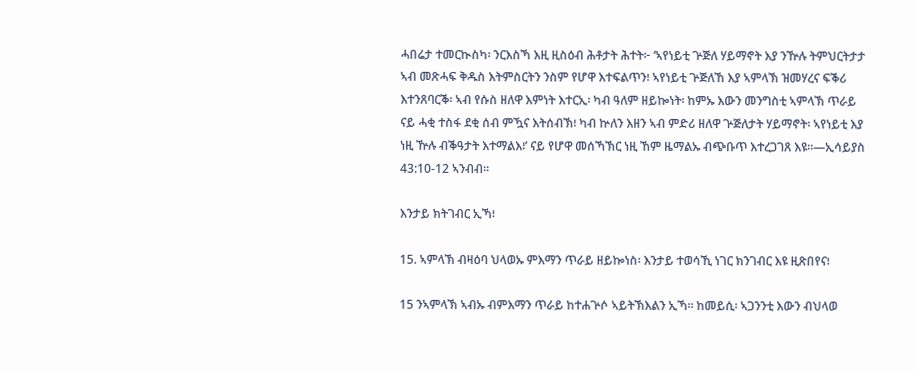ሓበሬታ ተመርኲስካ፡ ንርእስኻ እዚ ዚስዕብ ሕቶታት ሕተት፦ ‘ኣየነይቲ ጕጅለ ሃይማኖት እያ ንዅሉ ትምህርትታታ ኣብ መጽሓፍ ቅዱስ እትምስርትን ንስም የሆዋ እተፍልጥን፧ ኣየነይቲ ጕጅለኸ እያ ኣምላኽ ዝመሃረና ፍቕሪ እተንጸባርቕ፡ ኣብ የሱስ ዘለዋ እምነት እተርኢ፡ ካብ ዓለም ዘይኰነት፡ ከምኡ እውን መንግስቲ ኣምላኽ ጥራይ ናይ ሓቂ ተስፋ ደቂ ሰብ ምዃና እትሰብኽ፧ ካብ ኵለን እዘን ኣብ ምድሪ ዘለዋ ጕጅለታት ሃይማኖት፡ ኣየነይቲ እያ ነዚ ዅሉ ብቕዓታት እተማልእ፧’ ናይ የሆዋ መሰኻኽር ነዚ ኸም ዜማልኡ ብጭቡጥ እተረጋገጸ እዩ።—ኢሳይያስ 43:10-12 ኣንብብ።

እንታይ ክትገብር ኢኻ፧

15. ኣምላኽ ብዛዕባ ህላወኡ ምእማን ጥራይ ዘይኰነስ፡ እንታይ ተወሳኺ ነገር ክንገብር እዩ ዚጽበየና፧

15 ንኣምላኽ ኣብኡ ብምእማን ጥራይ ከተሐጕሶ ኣይትኽእልን ኢኻ። ከመይሲ፡ ኣጋንንቲ እውን ብህላወ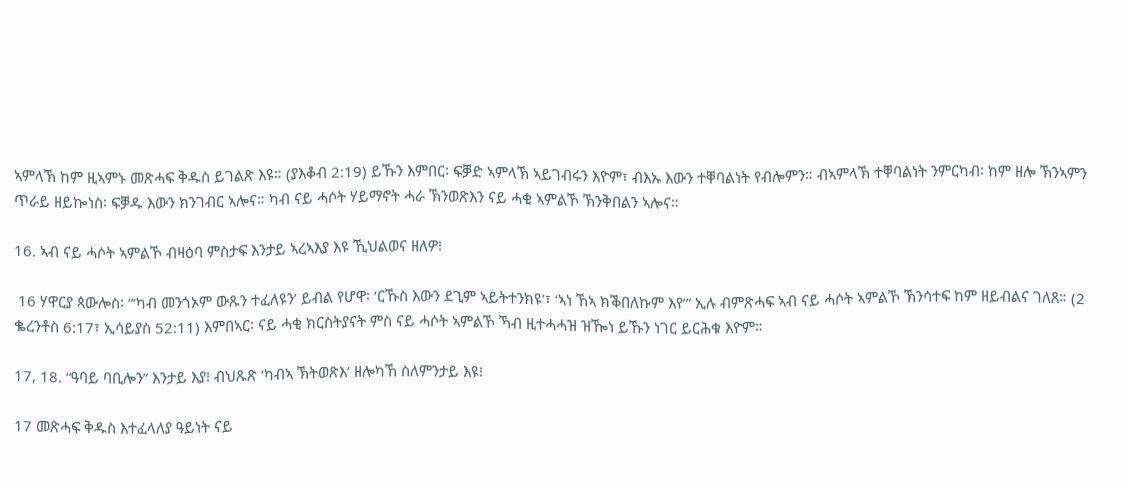ኣምላኽ ከም ዚኣምኑ መጽሓፍ ቅዱስ ይገልጽ እዩ። (ያእቆብ 2:19) ይኹን እምበር፡ ፍቓድ ኣምላኽ ኣይገብሩን እዮም፣ ብእኡ እውን ተቐባልነት የብሎምን። ብኣምላኽ ተቐባልነት ንምርካብ፡ ከም ዘሎ ኽንኣምን ጥራይ ዘይኰነስ፡ ፍቓዱ እውን ክንገብር ኣሎና። ካብ ናይ ሓሶት ሃይማኖት ሓራ ኽንወጽእን ናይ ሓቂ ኣምልኾ ኽንቅበልን ኣሎና።

16. ኣብ ናይ ሓሶት ኣምልኾ ብዛዕባ ምስታፍ እንታይ ኣረኣእያ እዩ ኺህልወና ዘለዎ፧

 16 ሃዋርያ ጳውሎስ፡ “‘ካብ መንጎኦም ውጹን ተፈለዩን’ ይብል የሆዋ፡ ‘ርኹስ እውን ደጊም ኣይትተንክዩ’፣ ‘ኣነ ኸኣ ክቕበለኩም እየ’” ኢሉ ብምጽሓፍ ኣብ ናይ ሓሶት ኣምልኾ ኽንሳተፍ ከም ዘይብልና ገለጸ። (2 ቈረንቶስ 6:17፣ ኢሳይያስ 52:11) እምበኣር፡ ናይ ሓቂ ክርስትያናት ምስ ናይ ሓሶት ኣምልኾ ኻብ ዚተሓሓዝ ዝዀነ ይኹን ነገር ይርሕቁ እዮም።

17, 18. “ዓባይ ባቢሎን” እንታይ እያ፧ ብህጹጽ ‘ካብኣ ኽትወጽእ’ ዘሎካኸ ስለምንታይ እዩ፧

17 መጽሓፍ ቅዱስ እተፈላለያ ዓይነት ናይ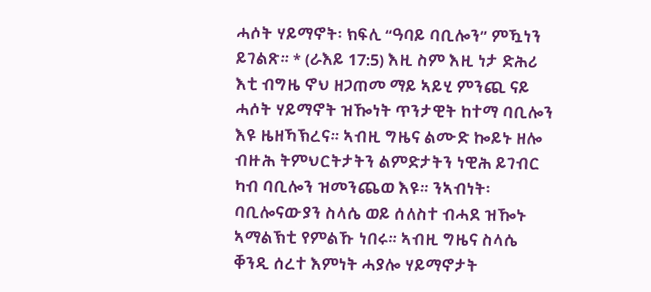ሓሶት ሃይማኖት፡ ክፍሊ “ዓባይ ባቢሎን” ምዃነን ይገልጽ። * (ራእይ 17:5) እዚ ስም እዚ ነታ ድሕሪ እቲ ብግዜ ኖህ ዘጋጠመ ማይ ኣይሂ ምንጪ ናይ ሓሶት ሃይማኖት ዝዀነት ጥንታዊት ከተማ ባቢሎን እዩ ዜዘኻኽረና። ኣብዚ ግዜና ልሙድ ኰይኑ ዘሎ ብዙሕ ትምህርትታትን ልምድታትን ነዊሕ ይገብር ካብ ባቢሎን ዝመንጨወ እዩ። ንኣብነት፡ ባቢሎናውያን ስላሴ ወይ ሰለስተ ብሓደ ዝዀኑ ኣማልኽቲ የምልኹ ነበሩ። ኣብዚ ግዜና ስላሴ ቐንዲ ሰረተ እምነት ሓያሎ ሃይማኖታት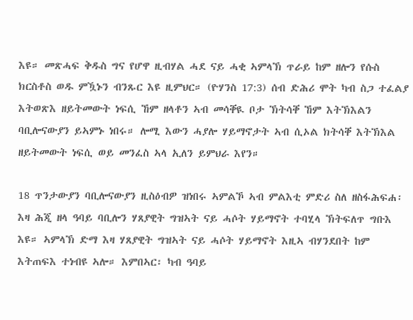እዩ። መጽሓፍ ቅዱስ ግና የሆዋ ዚብሃል ሓደ ናይ ሓቂ ኣምላኽ ጥራይ ከም ዘሎን የሱስ ክርስቶስ ወዱ ምዃኑን ብንጹር እዩ ዚምህር። (ዮሃንስ 17:3) ሰብ ድሕሪ ሞት ካብ ስጋ ተፈልያ እትወጽእ ዘይትመውት ነፍሲ ኸም ዘላቶን ኣብ መሳቐዪ ቦታ ኽትሳቐ ኸም እትኽእልን ባቢሎናውያን ይኣምኑ ነበሩ። ሎሚ እውን ሓያሎ ሃይማኖታት ኣብ ሲኦል ክትሳቐ እትኽእል ዘይትመውት ነፍሲ ወይ መንፈስ ኣላ ኢለን ይምህራ እየን።

18 ጥንታውያን ባቢሎናውያን ዚስዕብዎ ዝነበሩ ኣምልኾ ኣብ ምልእቲ ምድሪ ስለ ዘስፋሕፍሐ፡ እዛ ሕጂ ዘላ ዓባይ ባቢሎን ሃጸያዊት ግዝኣት ናይ ሓሶት ሃይማኖት ተባሂላ ኽትፍለጥ ግቡእ እዩ። ኣምላኽ ድማ እዛ ሃጸያዊት ግዝኣት ናይ ሓሶት ሃይማኖት እዚኣ ብሃንደበት ከም እትጠፍእ ተነብዩ ኣሎ። እምበኣር፡ ካብ ዓባይ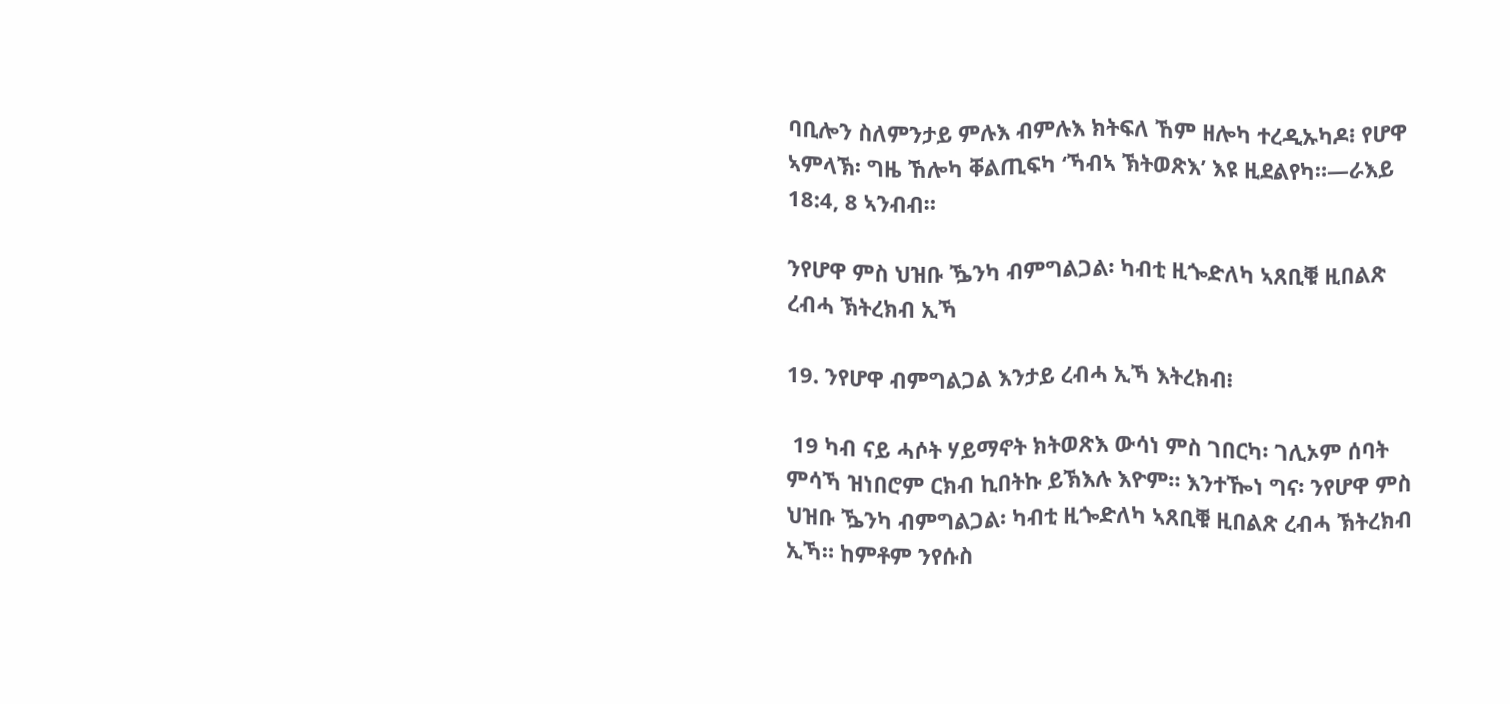ባቢሎን ስለምንታይ ምሉእ ብምሉእ ክትፍለ ኸም ዘሎካ ተረዲኡካዶ፧ የሆዋ ኣምላኽ፡ ግዜ ኸሎካ ቐልጢፍካ ‘ኻብኣ ኽትወጽእ’ እዩ ዚደልየካ።—ራእይ 18:4, 8 ኣንብብ።

ንየሆዋ ምስ ህዝቡ ዄንካ ብምግልጋል፡ ካብቲ ዚጐድለካ ኣጸቢቑ ዚበልጽ ረብሓ ኽትረክብ ኢኻ

19. ንየሆዋ ብምግልጋል እንታይ ረብሓ ኢኻ እትረክብ፧

 19 ካብ ናይ ሓሶት ሃይማኖት ክትወጽእ ውሳነ ምስ ገበርካ፡ ገሊኦም ሰባት ምሳኻ ዝነበሮም ርክብ ኪበትኩ ይኽእሉ እዮም። እንተዀነ ግና፡ ንየሆዋ ምስ ህዝቡ ዄንካ ብምግልጋል፡ ካብቲ ዚጐድለካ ኣጸቢቑ ዚበልጽ ረብሓ ኽትረክብ ኢኻ። ከምቶም ንየሱስ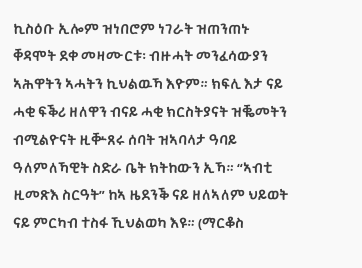ኪስዕቡ ኢሎም ዝነበሮም ነገራት ዝጠንጠኑ ቐዳሞት ደቀ መዛሙርቱ፡ ብዙሓት መንፈሳውያን ኣሕዋትን ኣሓትን ኪህልዉኻ እዮም። ክፍሊ እታ ናይ ሓቂ ፍቕሪ ዘለዋን ብናይ ሓቂ ክርስትያናት ዝቘመትን ብሚልዮናት ዚቝጸሩ ሰባት ዝኣባላታ ዓባይ ዓለምለኻዊት ስድራ ቤት ክትከውን ኢኻ። “ኣብቲ ዚመጽእ ስርዓት” ከኣ ዜደንቕ ናይ ዘለኣለም ህይወት ናይ ምርካብ ተስፋ ኺህልወካ እዩ። (ማርቆስ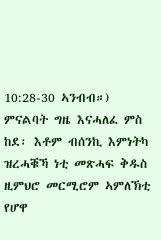10:28-30 ኣንብብ።) ምናልባት ግዜ እናሓለፈ ምስ ከደ፡ እቶም ብሰንኪ እምነትካ ዝረሓቑኻ ነቲ መጽሓፍ ቅዱስ ዚምህሮ መርሚሮም ኣምለኽቲ የሆዋ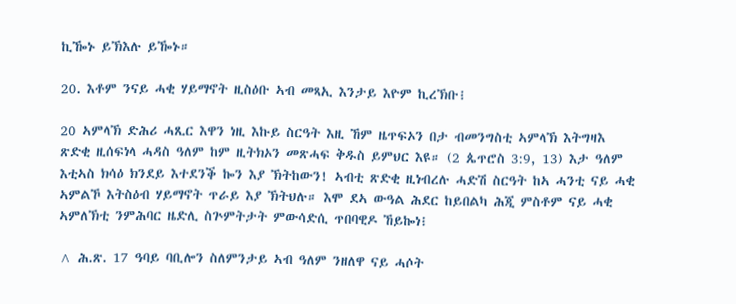ኪዀኑ ይኽእሉ ይዀኑ።

20. እቶም ንናይ ሓቂ ሃይማኖት ዚስዕቡ ኣብ መጻኢ እንታይ እዮም ኪረኽቡ፧

20 ኣምላኽ ድሕሪ ሓጺር እዋን ነዚ እኩይ ስርዓት እዚ ኸም ዜጥፍኦን በታ ብመንግስቲ ኣምላኽ እትግዛእ ጽድቂ ዚሰፍነላ ሓዳስ ዓለም ከም ዚትክኦን መጽሓፍ ቅዱስ ይምህር እዩ። (2 ጴጥሮስ 3:9, 13) እታ ዓለም እቲኣስ ክሳዕ ክንደይ እተደንቕ ኰን እያ ኽትከውን! ኣብቲ ጽድቂ ዚነብረሉ ሓድሽ ስርዓት ከኣ ሓንቲ ናይ ሓቂ ኣምልኾ እትስዕብ ሃይማኖት ጥራይ እያ ኽትህሉ። እሞ ደኣ ውዓል ሕደር ከይበልካ ሕጂ ምስቶም ናይ ሓቂ ኣምለኽቲ ንምሕባር ዜድሊ ስጕምትታት ምውሳድሲ ጥበባዊዶ ኸይኰነ፧

^ ሕ.ጽ. 17 ዓባይ ባቢሎን ስለምንታይ ኣብ ዓለም ንዘለዋ ናይ ሓሶት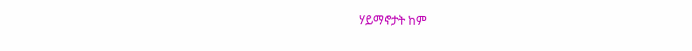ሃይማኖታት ከም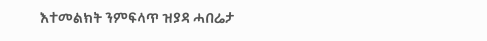እተመልክት ንምፍላጥ ዝያዳ ሓበሬታ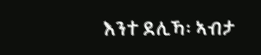እንተ ደሊኻ፡ ኣብታ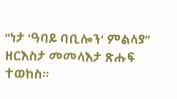“ነታ ‘ዓባይ ባቢሎን’ ምልላያ” ዘርእስታ መመላእታ ጽሑፍ ተወከስ።